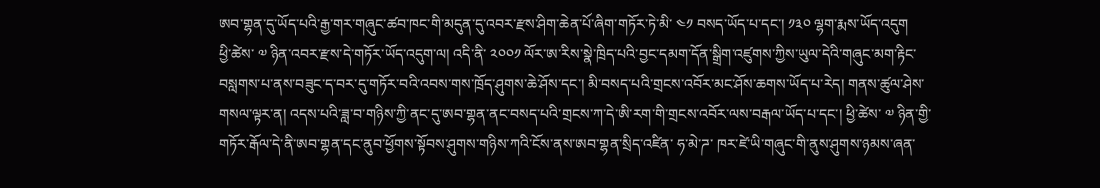ཨབ་གྷན་དུ་ཡོད་པའི་རྒྱ་གར་གཞུང་ཚབ་ཁང་གི་མདུན་དུ་འབར་རྫས་ཤིག་ཆེན་པོ་ཞིག་གཏོར་ཏེ་མི་ ༤༡ བསད་ཡོད་པ་དང་། ༡༣༠ ལྷག་རྨས་ཡོད་འདུག
ཕྱི་ཚེས་ ༧ ཉིན་འབར་རྫས་དེ་གཏོར་ཡོད་འདུག་ལ། འདི་ནི་ ༢༠༠༡ ལོར་ཨ་རིས་སྣེ་ཁྲིད་པའི་བྱང་དམག་དོན་སྒྲིག་འཛུགས་ཀྱིས་ཡུལ་དེའི་གཞུང་མག་རྟིང་བསླགས་པ་ནས་བཟུང་ད་བར་དུ་གཏོར་བའི་འབས་གས་ཁྲོད་ཤུགས་ཆེ་ཤོས་དང་། མི་བསད་པའི་གྲངས་འབོར་མང་ཤོས་ཆགས་ཡོད་པ་རེད། གནས་ཚུལ་ཤེས་གསལ་ལྟར་ན། འདས་པའི་ཟླ་བ་གཉིས་ཀྱི་ནང་དུ་ཨབ་གྷན་ནང་བསད་པའི་གྲངས་ཀ་དེ་ཨི་རག་གི་གྲངས་འབོར་ལས་བརྒལ་ཡོད་པ་དང་། ཕྱི་ཚེས་ ༧ ཉིན་གྱི་གཏོར་རྒོལ་དེ་ནི་ཨབ་གྷན་དང་ནུབ་ཕྱོགས་སྟོབས་ཤུགས་གཉིས་ཀའི་ངོས་ནས་ཨབ་གྷན་སྲིད་འཛིན་ ཧ་མེ་ཌ་ ཁར་ཛེ་ཡི་གཞུང་གི་ནུས་ཤུགས་ཉམས་ཞན་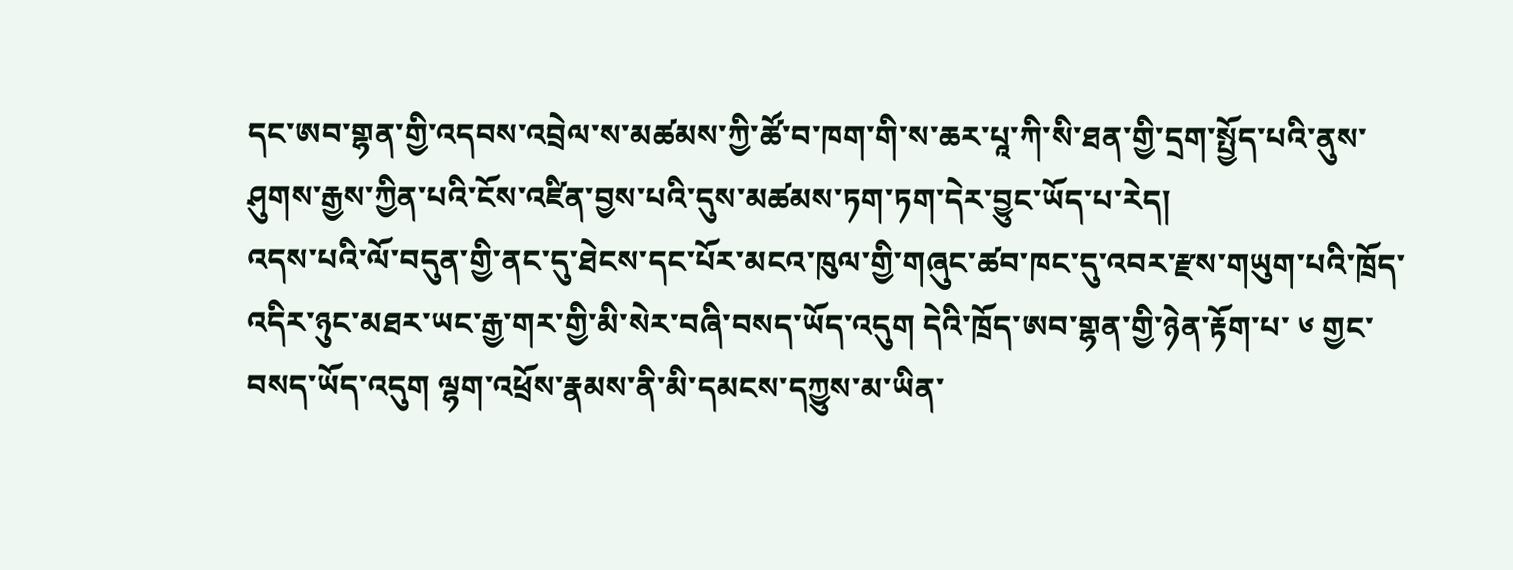དང་ཨབ་གྷན་གྱི་འདབས་འབྲེལ་ས་མཚམས་ཀྱི་ཚོ་བ་ཁག་གི་ས་ཆར་པཱ་ཀི་སི་ཐན་གྱི་དྲག་སྤྱོད་པའི་ནུས་ཤུགས་རྒྱས་ཀྱིན་པའི་ངོས་འཛིན་བྱས་པའི་དུས་མཚམས་ཏག་ཏག་དེར་བྱུང་ཡོད་པ་རེད།
འདས་པའི་ལོ་བདུན་གྱི་ནང་དུ་ཐེངས་དང་པོར་མངའ་ཁུལ་གྱི་གཞུང་ཚབ་ཁང་དུ་འབར་རྫས་གཡུག་པའི་ཁྲོད་འདིར་ཉུང་མཐར་ཡང་རྒྱ་གར་གྱི་མི་སེར་བཞི་བསད་ཡོད་འདུག དེའི་ཁྲོད་ཨབ་གྷན་གྱི་ཉེན་རྟོག་པ་ ༦ གྱང་བསད་ཡོད་འདུག ལྷག་འཕྲོས་རྣམས་ནི་མི་དམངས་དཀྱུས་མ་ཡིན་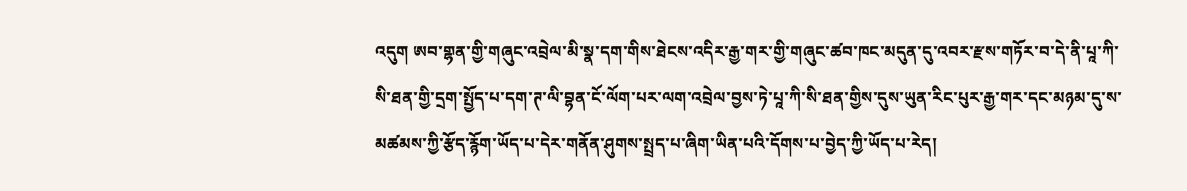འདུག ཨབ་གྷན་གྱི་གཞུང་འབྲེལ་མི་སྣ་དག་གིས་ཐེངས་འདིར་རྒྱ་གར་གྱི་གཞུང་ཚབ་ཁང་མདུན་དུ་འབར་རྫས་གཏོར་བ་དེ་ནི་པཱ་ཀི་སི་ཐན་གྱི་དྲག་སྤྱོད་པ་དག་ཊ་ལི་བྷན་ངོ་ལོག་པར་ལག་འབྲེལ་བྱས་ཏེ་པཱ་ཀི་སི་ཐན་གྱིས་དུས་ཡུན་རིང་པུར་རྒྱ་གར་དང་མཉམ་དུ་ས་མཚམས་ཀྱི་རྩོད་རྙོག་ཡོད་པ་དེར་གནོན་ཤུགས་སྤྲད་པ་ཞིག་ཡིན་པའི་དོགས་པ་བྱེད་ཀྱི་ཡོད་པ་རེད།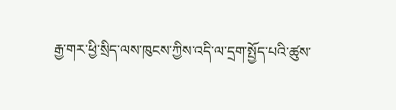རྒྱ་གར་ཕྱི་སྲིད་ལས་ཁུངས་ཀྱིས་འདི་ལ་དྲག་སྤྱོད་པའི་ཚུས་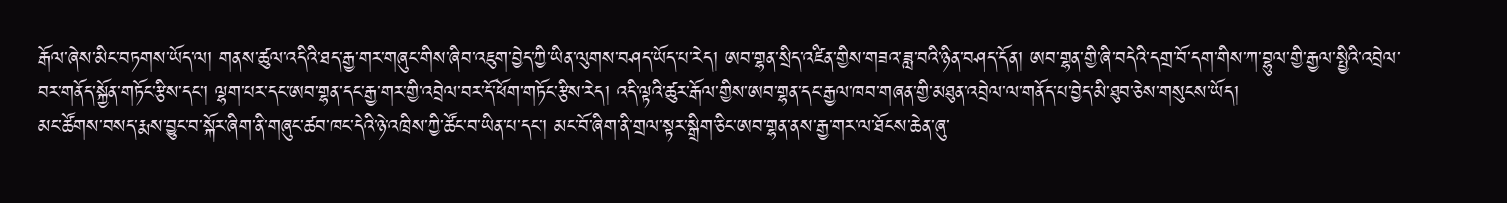རྒོལ་ཞེས་མིང་བཏགས་ཡོད་ལ། གནས་ཚུལ་འདིའི་ཐད་རྒྱ་གར་གཞུང་གིས་ཞིབ་འཇུག་བྱེད་ཀྱི་ཡིན་ལུགས་བཤད་ཡོད་པ་རེད། ཨབ་གྷན་སྲིད་འཛིན་གྱིས་གཟའ་ཟླ་བའི་ཉིན་བཤད་དོན། ཨབ་གྷན་གྱི་ཞི་བདེའི་དགྲ་བོ་དག་གིས་ཀ་བྷུལ་གྱི་རྒྱལ་སྤྱིའི་འབྲེལ་བར་གནོད་སྐྱོན་གཏོང་རྩིས་དང་། ལྷག་པར་དང་ཨབ་གྷན་དང་རྒྱ་གར་གྱི་འབྲེལ་བར་དོ་ཕོག་གཏོང་རྩིས་རེད། འདི་ལྟའི་ཚུར་རྒོལ་གྱིས་ཨབ་གྷན་དང་རྒྱལ་ཁབ་གཞན་གྱི་མཐུན་འབྲེལ་ལ་གནོད་པ་བྱེད་མི་ཐུབ་ཅེས་གསུངས་ཡོད།
མང་ཚོགས་བསད་རྨས་བྱུང་བ་སྐོར་ཞིག་ནི་གཞུང་ཚབ་ཁང་དེའི་ཉེ་འཁྲིས་ཀྱི་ཚོང་བ་ཡིན་པ་དང་། མང་བོ་ཞིག་ནི་གྲལ་སྟར་སྒྲིག་ཅིང་ཨབ་གྷན་ནས་རྒྱ་གར་ལ་ཐོངས་ཆེན་ཞུ་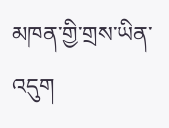མཁན་གྱི་གྲས་ཡིན་འདུག